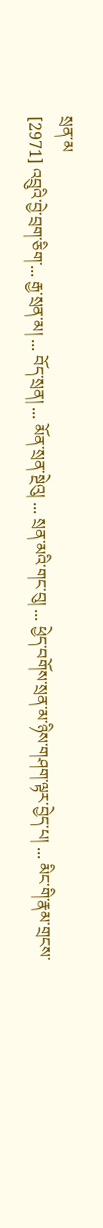སྲན་མ
[2971] འབྲུའི་བྱེ་བྲག་ཅིག་... རྒྱ་སྲན་མ། ... བོད་སྲན། ... མོན་སྲན་སྔེའུ། ... སྲན་མའི་གང་བུ། ... ཕྱེད་བགོས་སྲན་མ་ཉིས་གཤག་ལྟར་བྱེད་པ། ... མིང་གི་རྣམ་གྲངས་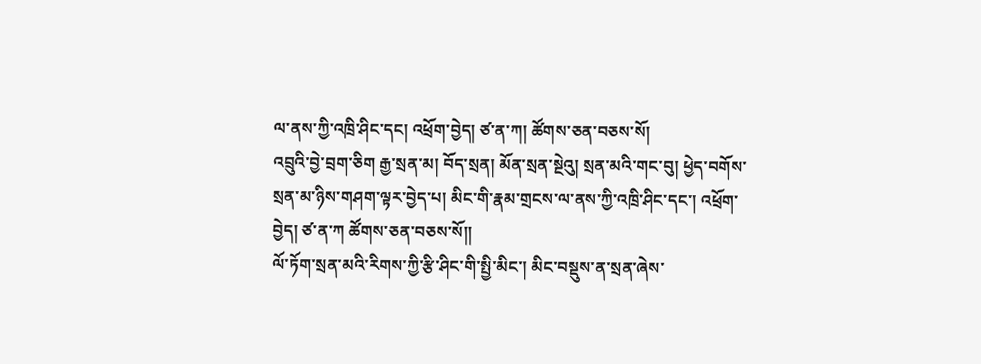ལ་ནས་ཀྱི་འཁྲི་ཤིང་དང། འཕྲོག་བྱེད། ཙ་ན་ཀ། ཚོགས་ཅན་བཅས་སོ།
འབྲུའི་བྱེ་བྲག་ཅིག རྒྱ་སྲན་མ། བོད་སྲན། མོན་སྲན་སྔེའུ། སྲན་མའི་གང་བུ། ཕྱེད་བགོས་སྲན་མ་ཉིས་གཤག་ལྟར་བྱེད་པ། མིང་གི་རྣམ་གྲངས་ལ་ནས་ཀྱི་འཁྲི་ཤིང་དང་། འཕྲོག་བྱེད། ཙ་ན་ཀ ཚོགས་ཅན་བཅས་སོ།།
ལོ་ཏོག་སྲན་མའི་རིགས་ཀྱི་རྩི་ཤིང་གི་སྤྱི་མིང་། མིང་བསྡུས་ན་སྲན་ཞེས་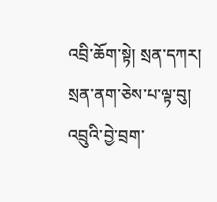འབྲི་ཆོག་སྟེ། སྲན་དཀར། སྲན་ནག་ཅེས་པ་ལྟ་བུ།
འབྲུའི་བྱེ་བྲག་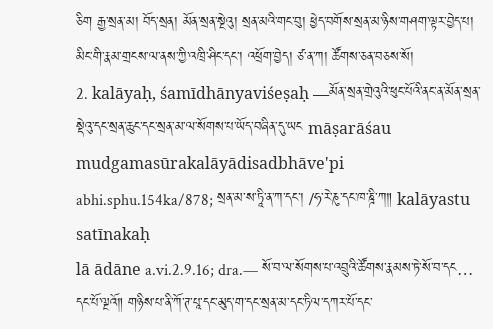ཅིག རྒྱ་སྲན་མ། བོད་སྲན། མོན་སྲན་སྔེའུ། སྲན་མའི་གང་བུ། ཕྱེད་བགོས་སྲན་མ་ཉིས་གཤག་ལྟར་བྱེད་པ། མིང་གི་རྣམ་གྲངས་ལ་ནས་ཀྱི་འཁྲི་ཤིང་དང་། འཕྲོག་བྱེད། ཙ་ན་ཀ། ཚོགས་ཅན་བཅས་སོ།
2. kalāyaḥ, śamīdhānyaviśeṣaḥ —མོན་སྲན་གྲེའུའི་ཕུང་པོའི་ནང་ན་མོན་སྲན་སྡེའུ་དང་སྲན་ཆུང་དང་སྲན་མ་ལ་སོགས་པ་ཡོད་བཞིན་དུ་ཡང māṣarāśau mudgamasūrakalāyādisadbhāve'pi abhi.sphu.154ka/878; སྲན་མ་ས་ཏཱི་ན་ཀ་དང་། /ཧ་རེ་ཎུ་དང་ཁ་ཎྜི་ཀ༎ kalāyastu satīnakaḥ
lā ādāne a.vi.2.9.16; dra.— སོ་བ་ལ་སོགས་པ་འབྲུའི་ཚོགས་རྣམས་ཏེ་སོ་བ་དང… དང་པོ་ལྔའོ༎ གཉིས་པ་ནི་ཀོ་ཊ་པཱ་དང་མུད་ག་དང་སྲན་མ་དང་ཏིལ་དཀར་པོ་དང་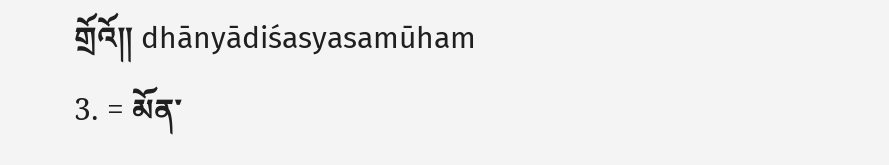གྲོའོ༎ dhānyādiśasyasamūham
3. = མོན་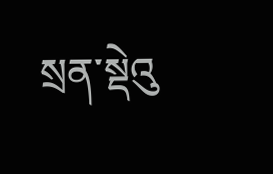སྲན་སྡེའུ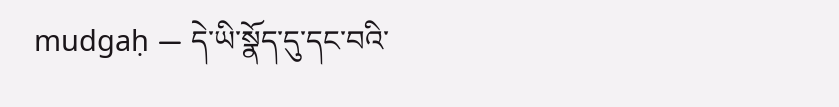mudgaḥ — དེ་ཡི་སྣོད་དུ་དང་བའི་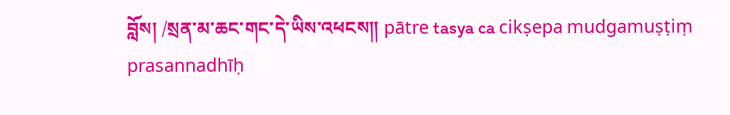བློས། /སྲན་མ་ཆང་གང་དེ་ཡིས་འཕངས༎ pātre tasya ca cikṣepa mudgamuṣṭiṃ prasannadhīḥ